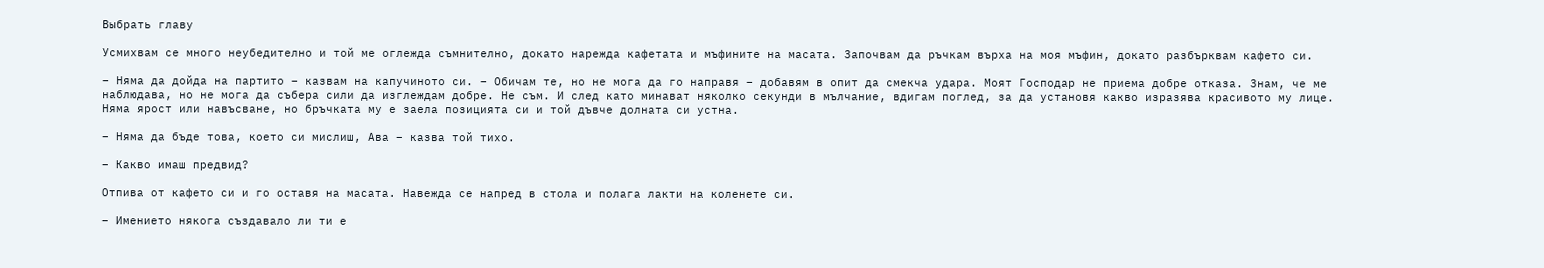Выбрать главу

Усмихвам се много неубедително и той ме оглежда съмнително, докато нарежда кафетата и мъфините на масата. Започвам да ръчкам върха на моя мъфин, докато разбърквам кафето си.

– Няма да дойда на партито – казвам на капучиното си. – Обичам те, но не мога да го направя – добавям в опит да смекча удара. Моят Господар не приема добре отказа. Знам, че ме наблюдава, но не мога да събера сили да изглеждам добре. Не съм. И след като минават няколко секунди в мълчание, вдигам поглед, за да установя какво изразява красивото му лице. Няма ярост или навъсване, но бръчката му е заела позицията си и той дъвче долната си устна.

– Няма да бъде това, което си мислиш, Ава – казва той тихо.

– Какво имаш предвид?

Отпива от кафето си и го оставя на масата. Навежда се напред в стола и полага лакти на коленете си.

– Имението някога създавало ли ти е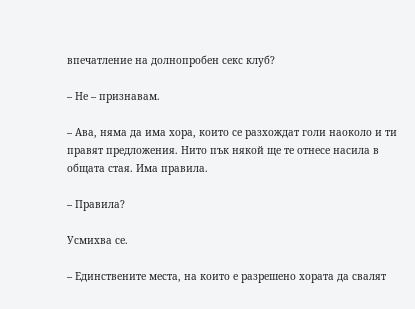впечатление на долнопробен секс клуб?

– Не – признавам.

– Ава, няма да има хора, които се разхождат голи наоколо и ти правят предложения. Нито пък някой ще те отнесе насила в общата стая. Има правила.

– Правила?

Усмихва се.

– Единствените места, на които е разрешено хората да свалят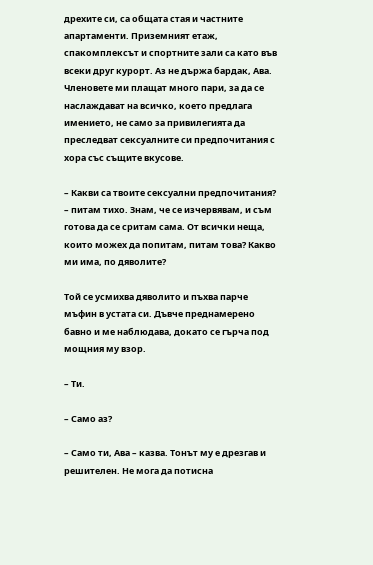дрехите си, са общата стая и частните апартаменти. Приземният етаж, спакомплексът и спортните зали са като във всеки друг курорт. Аз не държа бардак, Ава. Членовете ми плащат много пари, за да се наслаждават на всичко, което предлага имението, не само за привилегията да преследват сексуалните си предпочитания с хора със същите вкусове.

– Какви са твоите сексуални предпочитания? – питам тихо. Знам, че се изчервявам, и съм готова да се сритам сама. От всички неща, които можех да попитам, питам това? Какво ми има, по дяволите?

Той се усмихва дяволито и пъхва парче мъфин в устата си. Дъвче преднамерено бавно и ме наблюдава, докато се гърча под мощния му взор.

– Ти.

– Само аз?

– Само ти, Ава – казва. Тонът му е дрезгав и решителен. Не мога да потисна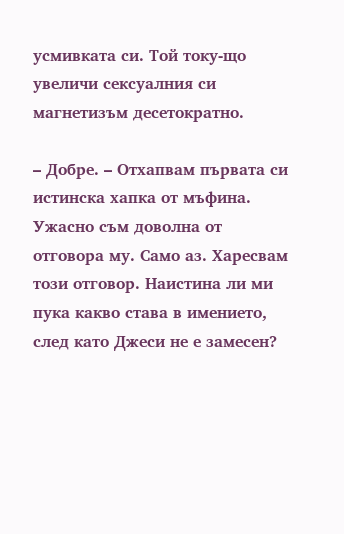усмивката си. Той току-що увеличи сексуалния си магнетизъм десетократно.

– Добре. – Отхапвам първата си истинска хапка от мъфина. Ужасно съм доволна от отговора му. Само аз. Харесвам този отговор. Наистина ли ми пука какво става в имението, след като Джеси не е замесен?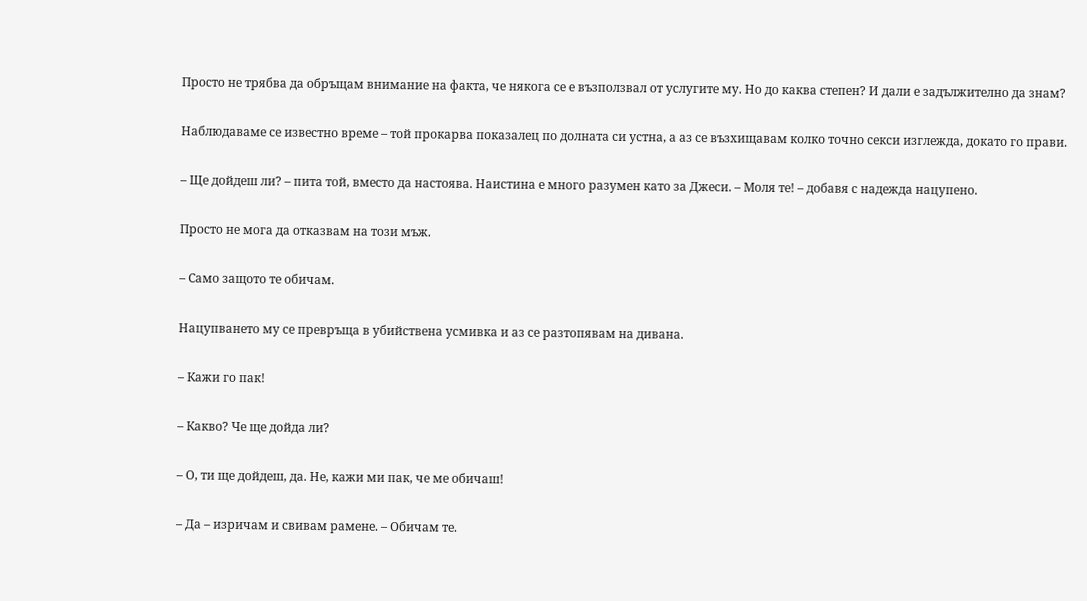Просто не трябва да обръщам внимание на факта, че някога се е възползвал от услугите му. Но до каква степен? И дали е задължително да знам?

Наблюдаваме се известно време – той прокарва показалец по долната си устна, а аз се възхищавам колко точно секси изглежда, докато го прави.

– Ще дойдеш ли? – пита той, вместо да настоява. Наистина е много разумен като за Джеси. – Моля те! – добавя с надежда нацупено.

Просто не мога да отказвам на този мъж.

– Само защото те обичам.

Нацупването му се превръща в убийствена усмивка и аз се разтопявам на дивана.

– Кажи го пак!

– Какво? Че ще дойда ли?

– О, ти ще дойдеш, да. Не, кажи ми пак, че ме обичаш!

– Да – изричам и свивам рамене. – Обичам те.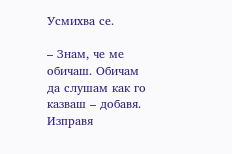Усмихва се.

– Знам, че ме обичаш. Обичам да слушам как го казваш – добавя. Изправя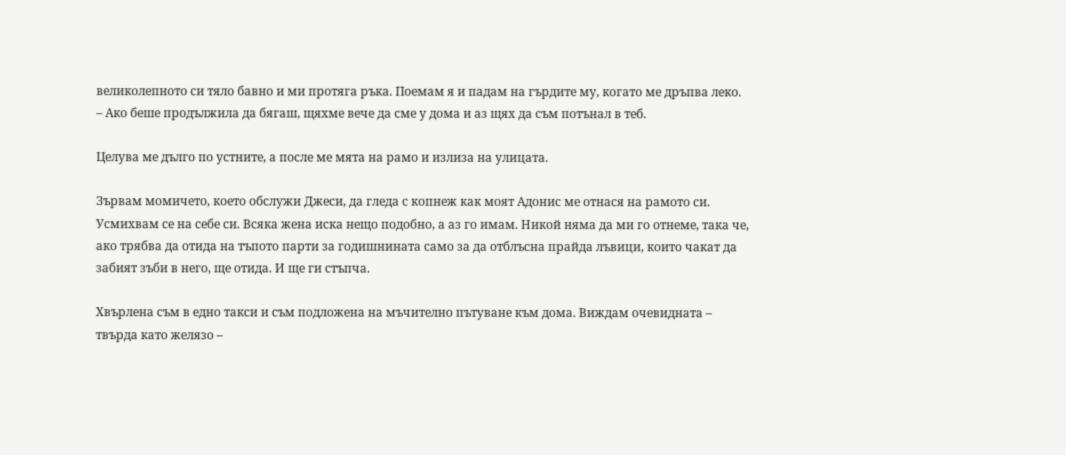великолепното си тяло бавно и ми протяга ръка. Поемам я и падам на гърдите му, когато ме дръпва леко. – Ако беше продължила да бягаш, щяхме вече да сме у дома и аз щях да съм потънал в теб.

Целува ме дълго по устните, а после ме мята на рамо и излиза на улицата.

Зървам момичето, което обслужи Джеси, да гледа с копнеж как моят Адонис ме отнася на рамото си. Усмихвам се на себе си. Всяка жена иска нещо подобно, а аз го имам. Никой няма да ми го отнеме, така че, ако трябва да отида на тъпото парти за годишнината само за да отблъсна прайда лъвици, които чакат да забият зъби в него, ще отида. И ще ги стъпча.

Хвърлена съм в едно такси и съм подложена на мъчително пътуване към дома. Виждам очевидната – твърда като желязо –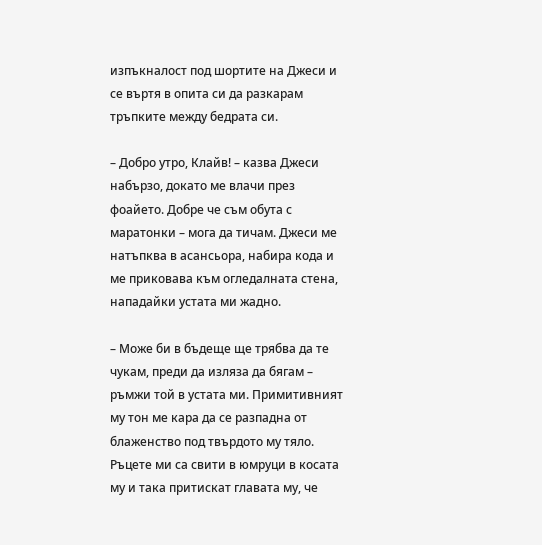изпъкналост под шортите на Джеси и се въртя в опита си да разкарам тръпките между бедрата си.

– Добро утро, Клайв! – казва Джеси набързо, докато ме влачи през фоайето. Добре че съм обута с маратонки – мога да тичам. Джеси ме натъпква в асансьора, набира кода и ме приковава към огледалната стена, нападайки устата ми жадно.

– Може би в бъдеще ще трябва да те чукам, преди да изляза да бягам – ръмжи той в устата ми. Примитивният му тон ме кара да се разпадна от блаженство под твърдото му тяло. Ръцете ми са свити в юмруци в косата му и така притискат главата му, че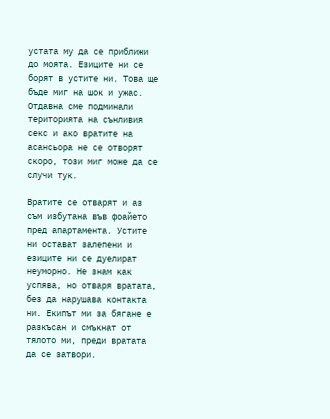устата му да се приближи до моята. Езиците ни се борят в устите ни. Това ще бъде миг на шок и ужас. Отдавна сме подминали територията на сънливия секс и ако вратите на асансьора не се отворят скоро, този миг може да се случи тук.

Вратите се отварят и аз съм избутана във фоайето пред апартамента. Устите ни остават залепени и езиците ни се дуелират неуморно. Не знам как успява, но отваря вратата, без да нарушава контакта ни. Екипът ми за бягане е разкъсан и смъкнат от тялото ми, преди вратата да се затвори.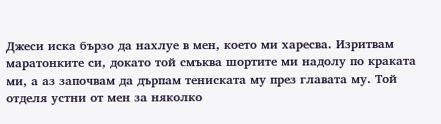Джеси иска бързо да нахлуе в мен, което ми харесва. Изритвам маратонките си, докато той смъква шортите ми надолу по краката ми, а аз започвам да дърпам тениската му през главата му. Той отделя устни от мен за няколко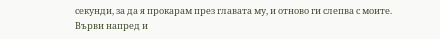секунди, за да я прокарам през главата му, и отново ги слепва с моите. Върви напред и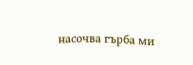насочва гърба ми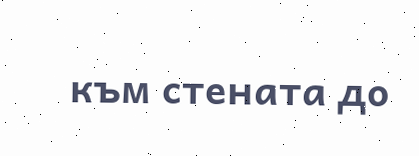към стената до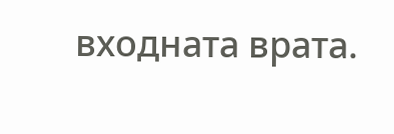входната врата.